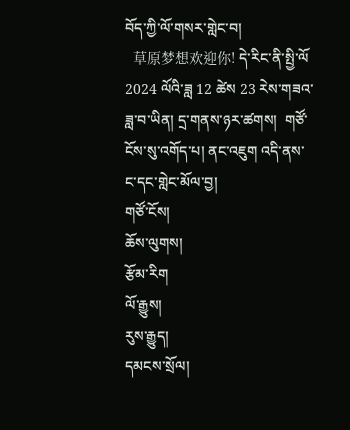བོད་ཀྱི་ལོ་གསར་གླེང་བ།
  草原梦想欢迎你! དེ་རིང་ནི་སྤྱི་ལོ 2024 ལོའི་ཟླ 12 ཚེས 23 རེས་གཟའ་ཟླ་བ་ཡིན། དྲ་གནས་ཉར་ཚགས།  གཙོ་ངོས་སུ་འགོད་པ། ནང་འཇུག འདི་ནས་ང་དང་གླེང་མོལ་བྱ།
གཙོ་ངོས།
ཆོས་ལུགས།
རྩོམ་རིག
ལོ་རྒྱུས།
རུས་རྒྱུད།
དམངས་སྲོལ།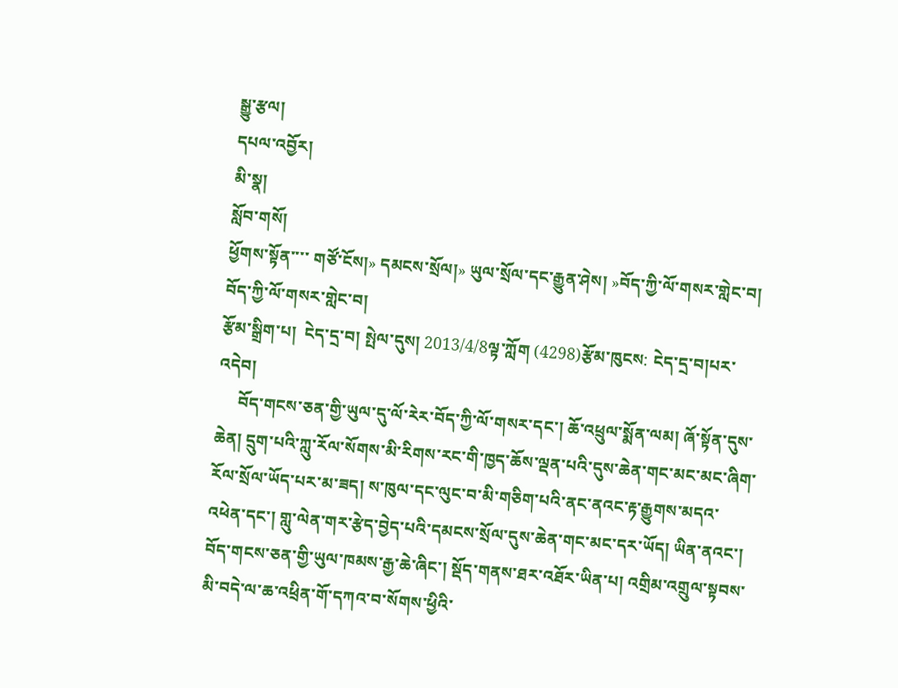སྒྱུ་རྩལ།
དཔལ་འབྱོར།
མི་སྣ།
སློབ་གསོ།
ཕྱོགས་སྟོན་་་་ གཙོ་ངོས།» དམངས་སྲོལ།» ཡུལ་སྲོལ་དང་རྒྱུན་ཤེས། »བོད་ཀྱི་ལོ་གསར་གླེང་བ།
བོད་ཀྱི་ལོ་གསར་གླེང་བ།
རྩོམ་སྒྲིག་པ།  ངེད་དྲ་བ། སྤེལ་དུས། 2013/4/8ལྟ་ཀློག (4298)རྩོམ་ཁུངས: ངེད་དྲ་བ།པར་འདེབ།
     བོད་གངས་ཅན་གྱི་ཡུལ་དུ་ལོ་རེར་བོད་ཀྱི་ལོ་གསར་དང་། ཆོ་འཕྲུལ་སྨོན་ལམ། ཞོ་སྟོན་དུས་ཆེན། དྲུག་པའི་ཀླུ་རོལ་སོགས་མི་རིགས་རང་གི་ཁྱད་ཆོས་ལྡན་པའི་དུས་ཆེན་གང་མང་མང་ཞིག་རོལ་སྲོལ་ཡོད་པར་མ་ཟད། ས་ཁུལ་དང་ལུང་བ་མི་གཅིག་པའི་ནང་ནའང་རྟ་རྒྱུགས་མདའ་འཕེན་དང་། གླུ་ལེན་གར་རྩེད་བྱེད་པའི་དམངས་སྲོལ་དུས་ཆེན་གང་མང་དར་ཡོད། ཡིན་ནའང་། བོད་གངས་ཅན་གྱི་ཡུལ་ཁམས་རྒྱ་ཆེ་ཞིང་། སྡོད་གནས་ཐར་འཐོར་ཡིན་པ། འགྲིམ་འགྲུལ་སྟབས་མི་བདེ་ལ་ཆ་འཕྲིན་གོ་དཀའ་བ་སོགས་ཕྱིའི་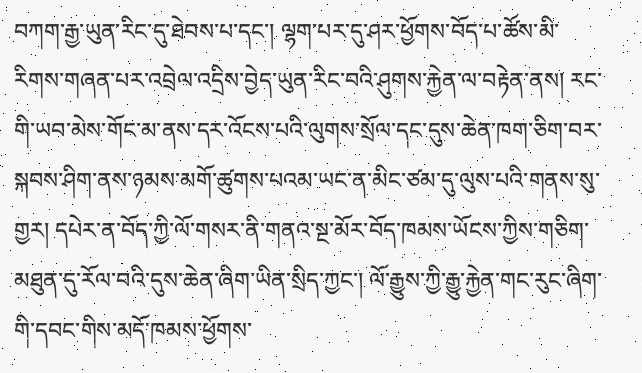བཀག་རྒྱ་ཡུན་རིང་དུ་ཐེབས་པ་དང་། ལྷག་པར་དུ་ཤར་ཕྱོགས་བོད་པ་ཚོས་མི་རིགས་གཞན་པར་འབྲེལ་འདྲིས་བྱེད་ཡུན་རིང་བའི་ཤུགས་རྐྱེན་ལ་བརྟེན་ནས། རང་གི་ཡབ་མེས་གོང་མ་ནས་དར་འོངས་པའི་ལུགས་སྲོལ་དང་དུས་ཆེན་ཁག་ཅིག་བར་སྐབས་ཤིག་ནས་ཉམས་མགོ་ཚུགས་པའམ་ཡང་ན་མིང་ཙམ་དུ་ལུས་པའི་གནས་སུ་གྱར། དཔེར་ན་བོད་ཀྱི་ལོ་གསར་ནི་གནའ་སྔ་མོར་བོད་ཁམས་ཡོངས་ཀྱིས་གཅིག་མཐུན་དུ་རོལ་བའི་དུས་ཆེན་ཞིག་ཡིན་སྲིད་ཀྱང་། ལོ་རྒྱུས་ཀྱི་རྒྱུ་རྐྱེན་གང་རུང་ཞིག་གི་དབང་གིས་མདོ་ཁམས་ཕྱོགས་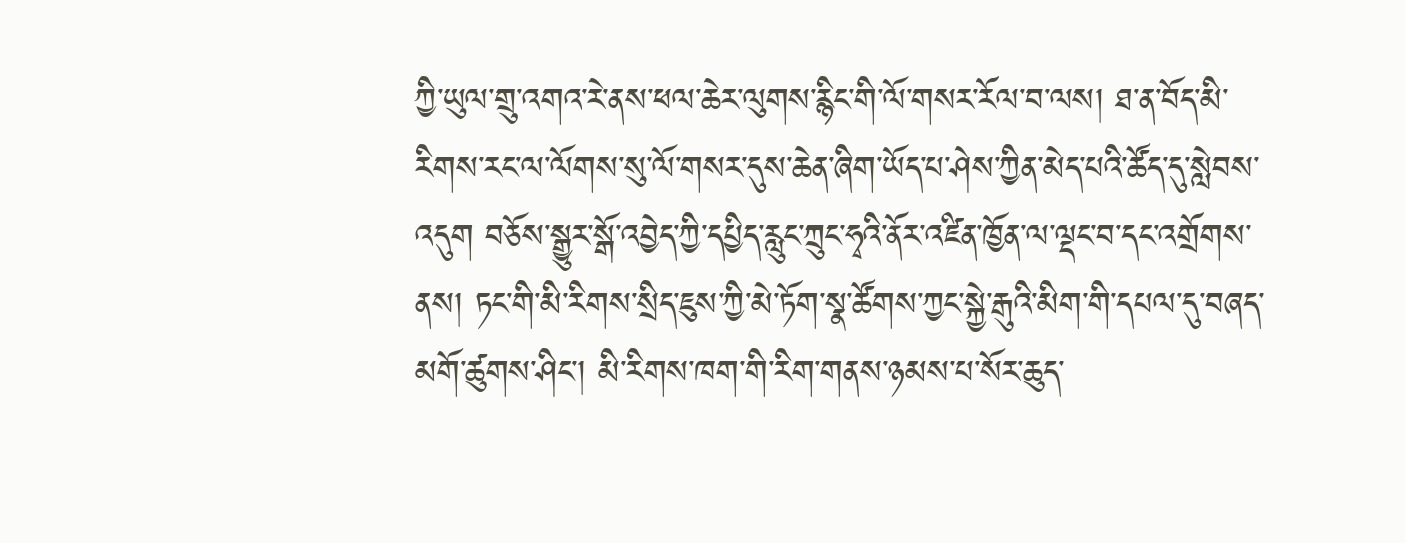ཀྱི་ཡུལ་གྲུ་འགའ་རེ་ནས་ཕལ་ཆེར་ལུགས་རྙིང་གི་ལོ་གསར་རོལ་བ་ལས། ཐ་ན་བོད་མི་རིགས་རང་ལ་ལོགས་སུ་ལོ་གསར་དུས་ཆེན་ཞིག་ཡོད་པ་ཤེས་ཀྱིན་མེད་པའི་ཚོད་དུ་སླེབས་འདུག བཅོས་སྒྱུར་སྒོ་འབྱེད་ཀྱི་དཔྱིད་རླུང་ཀྲུང་ཧྭའི་ནོར་འཛིན་ཁྱོན་ལ་ལྡང་བ་དང་འགྲོགས་ནས། ཏང་གི་མི་རིགས་སྲིད་ཇུས་ཀྱི་མེ་ཏོག་སྣ་ཚོགས་ཀྱང་སྐྱེ་རྒུའི་མིག་གི་དཔལ་དུ་བཞད་མགོ་ཚུགས་ཤིང་། མི་རིགས་ཁག་གི་རིག་གནས་ཉམས་པ་སོར་ཆུད་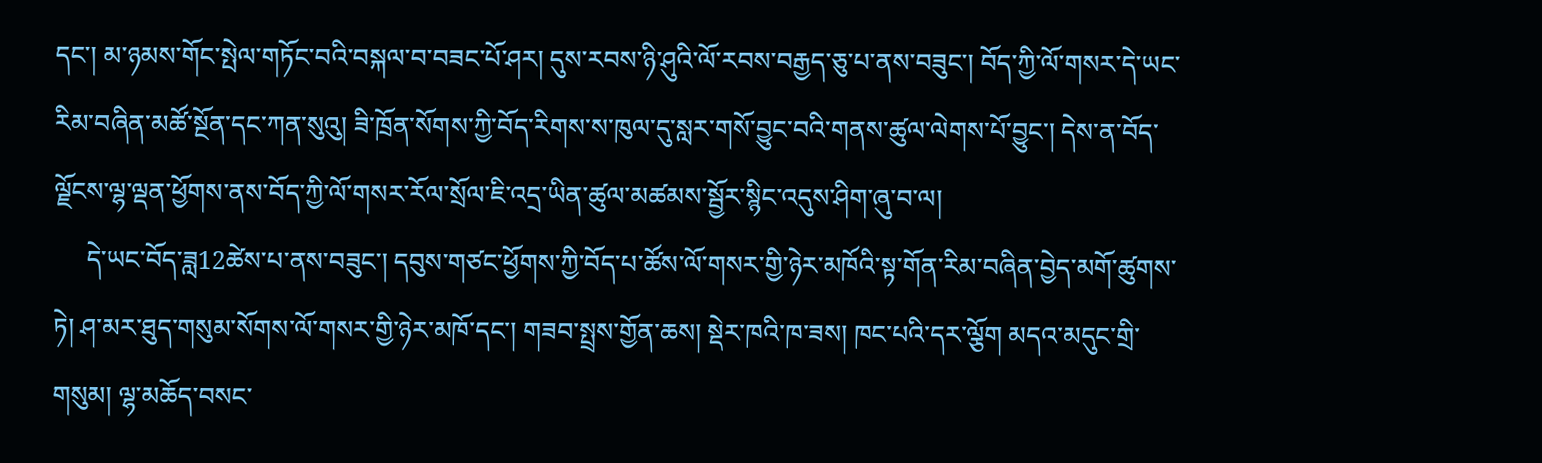དང་། མ་ཉམས་གོང་སྤེལ་གཏོང་བའི་བསྐལ་བ་བཟང་པོ་ཤར། དུས་རབས་ཉི་ཤུའི་ལོ་རབས་བརྒྱད་ཅུ་པ་ནས་བཟུང་། བོད་ཀྱི་ལོ་གསར་དེ་ཡང་རིམ་བཞིན་མཚོ་སྔོན་དང་ཀན་སུའུ། ཟི་ཁྲོན་སོགས་ཀྱི་བོད་རིགས་ས་ཁུལ་དུ་སླར་གསོ་བྱུང་བའི་གནས་ཚུལ་ལེགས་པོ་བྱུང་། དེས་ན་བོད་ལྗོངས་ལྷ་ལྡན་ཕྱོགས་ནས་བོད་ཀྱི་ལོ་གསར་རོལ་སྲོལ་ཇི་འདྲ་ཡིན་ཚུལ་མཚམས་སྦྱོར་སྙིང་འདུས་ཤིག་ཞུ་བ་ལ།
     དེ་ཡང་བོད་ཟླ12ཚེས་པ་ནས་བཟུང་། དབུས་གཙང་ཕྱོགས་ཀྱི་བོད་པ་ཚོས་ལོ་གསར་གྱི་ཉེར་མཁོའི་སྟ་གོན་རིམ་བཞིན་བྱེད་མགོ་ཚུགས་ཏེ། ཤ་མར་ཐུད་གསུམ་སོགས་ལོ་གསར་གྱི་ཉེར་མཁོ་དང་། གཟབ་སྤྲས་གྱོན་ཆས། སྡེར་ཁའི་ཁ་ཟས། ཁང་པའི་དར་ལྕོག མདའ་མདུང་གྲི་གསུམ། ལྷ་མཆོད་བསང་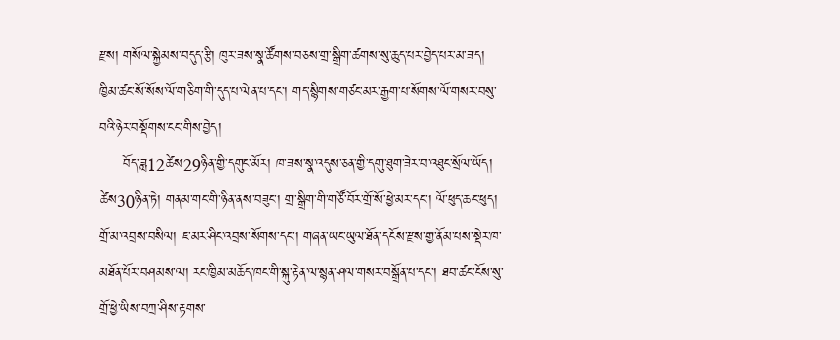རྫས། གསོལ་སྐྱེམས་བདུད་རྩི། ཁུར་ཟས་སྣ་ཚོགས་བཅས་གྲ་སྒྲིག་ཚགས་སུ་ཆུད་པར་བྱེད་པར་མ་ཟད། ཁྱིམ་ཚང་སོ་སོས་ལོ་གཅིག་གི་དུད་པ་ལེན་པ་དང་། གད་སྙིགས་གཙང་མར་རྒྱག་པ་སོགས་ལོ་གསར་བསུ་བའི་ཉེར་བསྡོགས་ངང་གིས་བྱེད།
     བོད་ཟླ12ཚེས29ཉིན་གྱི་དགུང་མོར། ཁ་ཟས་སྣ་འདུས་ཅན་གྱི་དགུ་ཐུག་ཟེར་བ་འཐུང་སྲོལ་ཡོད། ཚེས30ཉིན་ཏེ། གནམ་གང་གི་ཉིན་ནས་བཟུང་། གྲ་སྒྲིག་གི་གཙོ་བོར་གྲོ་སོ་ཕྱེ་མར་དང་། ལོ་ཕུད་ཆང་ཕུད། གྲོ་མ་འབྲས་བསིལ། ཇ་མར་ཤིང་འབྲས་སོགས་དང་། གཞན་ཡང་ཡུལ་ཐོན་དངོས་རྫས་གྱ་ནོམ་པས་སྡེར་ཁ་མཐོན་པོར་བཤམས་ལ། རང་ཁྱིམ་མཆོད་ཁང་གི་སྐུ་རྟེན་ལ་སྙན་ཤལ་གསར་བསྒྲོན་པ་དང་། ཐབ་ཚང་ངོས་སུ་གྲོ་ཕྱེ་ཡིས་བཀྲ་ཤིས་རྟགས་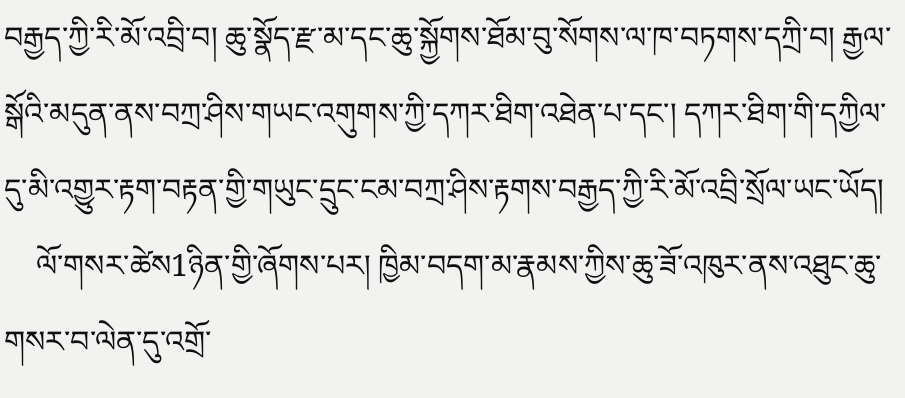བརྒྱད་ཀྱི་རི་མོ་འབྲི་བ། ཆུ་སྣོད་རྫ་མ་དང་ཆུ་སྐྱོགས་ཐོམ་བུ་སོགས་ལ་ཁ་བཏགས་དཀྲི་བ། རྒྱལ་སྒོའི་མདུན་ནས་བཀྲ་ཤིས་གཡང་འགུགས་ཀྱི་དཀར་ཐིག་འཐེན་པ་དང་། དཀར་ཐིག་གི་དཀྱིལ་དུ་མི་འགྱུར་རྟག་བརྟན་གྱི་གཡུང་དྲུང་ངམ་བཀྲ་ཤིས་རྟགས་བརྒྱད་ཀྱི་རི་མོ་འབྲི་སྲོལ་ཡང་ཡོད།
    ལོ་གསར་ཚེས1ཉིན་གྱི་ཞོགས་པར། ཁྱིམ་བདག་མ་རྣམས་ཀྱིས་ཆུ་ཟོ་འཁུར་ནས་འཐུང་ཆུ་གསར་བ་ལེན་དུ་འགྲོ་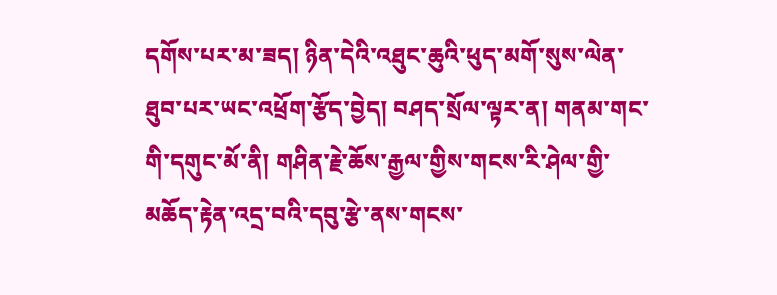དགོས་པར་མ་ཟད། ཉིན་དེའི་འཐུང་ཆུའི་ཕུད་མགོ་སུས་ལེན་ཐུབ་པར་ཡང་འཕྲོག་རྩོད་བྱེད། བཤད་སྲོལ་ལྟར་ན། གནམ་གང་གི་དགུང་མོ་ནི། གཤིན་རྗེ་ཆོས་རྒྱལ་གྱིས་གངས་རི་ཤེལ་གྱི་མཆོད་རྟེན་འདྲ་བའི་དབུ་རྩེ་ནས་གངས་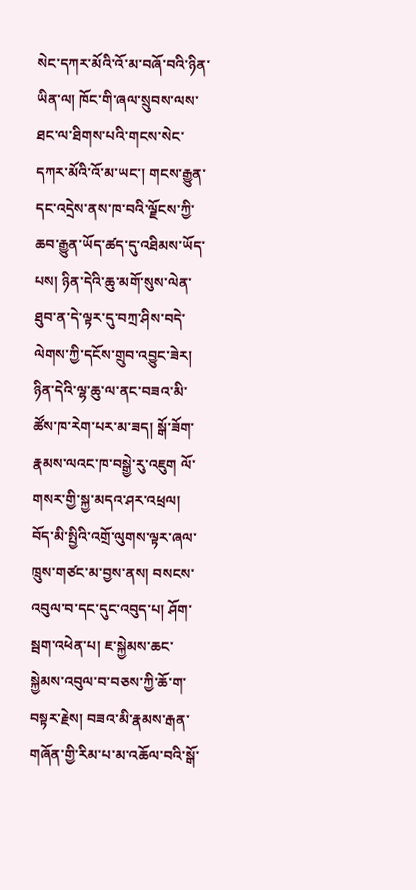སེང་དཀར་མོའི་འོ་མ་བཞོ་བའི་ཉིན་ཡིན་ལ། ཁོང་གི་ཞལ་སྲུབས་ལས་ཐང་ལ་ཐིགས་པའི་གངས་སེང་དཀར་མོའི་འོ་མ་ཡང་། གངས་རྒྱུན་དང་འདྲེས་ནས་ཁ་བའི་ལྗོངས་ཀྱི་ཆབ་རྒྱུན་ཡོད་ཚད་དུ་འཐིམས་ཡོད་པས། ཉིན་དེའི་ཆུ་མགོ་སུས་ལེན་ཐུབ་ན་དེ་ལྟར་དུ་བཀྲ་ཤིས་བདེ་ལེགས་ཀྱི་དངོས་གྲུབ་འབྱུང་ཟེར། ཉིན་དེའི་ལྷ་ཆུ་ལ་ནང་བཟའ་མི་ཚོས་ཁ་རེག་པར་མ་ཟད། སྒོ་ཟོག་རྣམས་ལའང་ཁ་བསྒྱེ་རུ་འཇུག ལོ་གསར་གྱི་སྐྱ་མདའ་ཤར་འཕྲལ། བོད་མི་སྤྱིའི་འགྲོ་ལུགས་ལྟར་ཞལ་ཁྲུས་གཙང་མ་བྱས་ནས། བསངས་འབུལ་བ་དང་དུང་འབུད་པ། ཤོག་སྦག་འཕེན་པ། ཇ་སྐྱེམས་ཆང་སྐྱེམས་འབུལ་བ་བཅས་ཀྱི་ཆོ་ག་བསྟར་རྗེས། བཟའ་མི་རྣམས་རྒན་གཞོན་གྱི་རིམ་པ་མ་འཆོལ་བའི་སྒོ་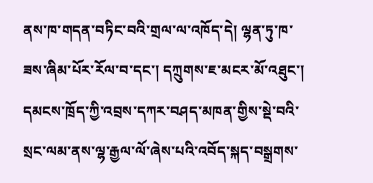ནས་ཁ་གདན་བཏིང་བའི་གྲལ་ལ་འཁོད་དེ། ལྷན་ཏུ་ཁ་ཟས་ཞིམ་པོར་རོལ་བ་དང་། དཀྲུགས་ཇ་མངར་མོ་འཐུང་། དམངས་ཁྲོད་ཀྱི་འབྲས་དཀར་བཤད་མཁན་གྱིས་སྡེ་བའི་སྲང་ལམ་ནས་ལྷ་རྒྱལ་ལོ་ཞེས་པའི་འབོད་སྐད་བསྒྲགས་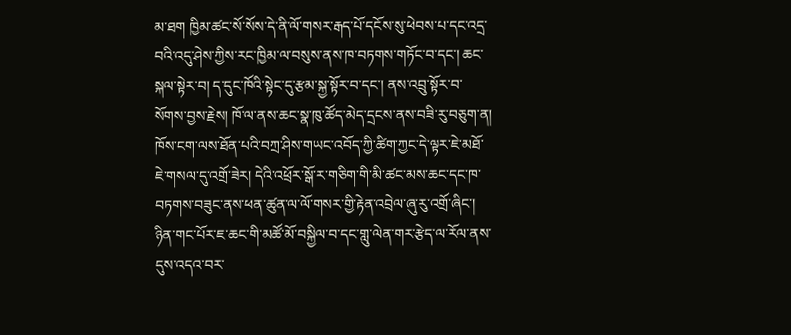མ་ཐག ཁྱིམ་ཚང་སོ་སོས་དེ་ནི་ལོ་གསར་རྒད་པོ་དངོས་སུ་ཕེབས་པ་དང་འདྲ་བའི་འདུ་ཤེས་ཀྱིས་རང་ཁྱིམ་ལ་བསུས་ནས་ཁ་བཏགས་གཏོང་བ་དང་། ཆང་སྐལ་སྟེར་བ། ད་དུང་ཁོའི་སྟེང་དུ་རྩམ་སྐྱ་སྟོར་བ་དང་། ནས་འབྲུ་སྟོར་བ་སོགས་བྱས་རྗེས། ཁོ་ལ་ནས་ཆང་སྣ་ཁུ་ཚོད་མེད་དྲངས་ནས་བཟི་རུ་བཅུག་ན། ཁོས་ངག་ལས་ཐོན་པའི་བཀྲ་ཤིས་གཡང་འབོད་ཀྱི་ཚིག་ཀྱང་དེ་ལྟར་ཇེ་མཐོ་ཇེ་གསལ་དུ་འགྲོ་ཟེར། དེའི་འཕྲོར་སྒོ་ར་གཅིག་གི་མི་ཚང་མས་ཆང་དང་ཁ་བཏགས་བཟུང་ནས་ཕན་ཚུན་ལ་ལོ་གསར་གྱི་རྟེན་འབྲེལ་ཞུ་རུ་འགྲོ་ཞིང་། ཉིན་གང་པོར་ཇ་ཆང་གི་མཚོ་མོ་བསྐྱིལ་བ་དང་གླུ་ལེན་གར་རྩེད་ལ་རོལ་ནས་དུས་འདའ་བར་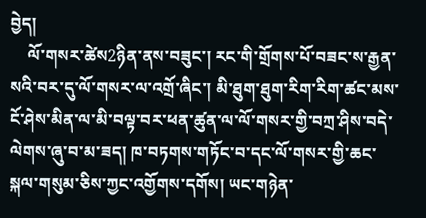བྱེད།
    ལོ་གསར་ཚེས2ཉིན་ནས་བཟུང་། རང་གི་གྲོགས་པོ་བཟང་ས་རྒྱན་སའི་བར་དུ་ལོ་གསར་ལ་འགྲོ་ཞིང་། མི་ཐུག་ཐུག་རིག་རིག་ཚང་མས་ངོ་ཤེས་མིན་ལ་མི་བལྟ་བར་ཕན་ཚུན་ལ་ལོ་གསར་གྱི་བཀྲ་ཤིས་བདེ་ལེགས་ཞུ་བ་མ་ཟད། ཁ་བཏགས་གཏོང་བ་དང་ལོ་གསར་གྱི་ཆང་སྐལ་གསུམ་ཅིས་ཀྱང་འགྱོགས་དགོས། ཡང་གཉེན་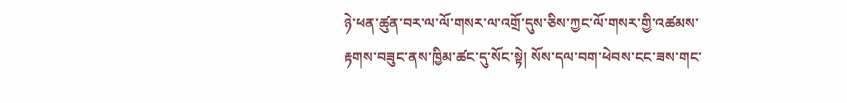ཉེ་ཕན་ཚུན་བར་ལ་ལོ་གསར་ལ་འགྲོ་དུས་ཅིས་ཀྱང་ལོ་གསར་གྱི་འཚམས་རྟགས་བཟུང་ནས་ཁྱིམ་ཚང་དུ་སོང་སྟེ། སོས་དལ་བག་ཕེབས་ངང་ཟས་གང་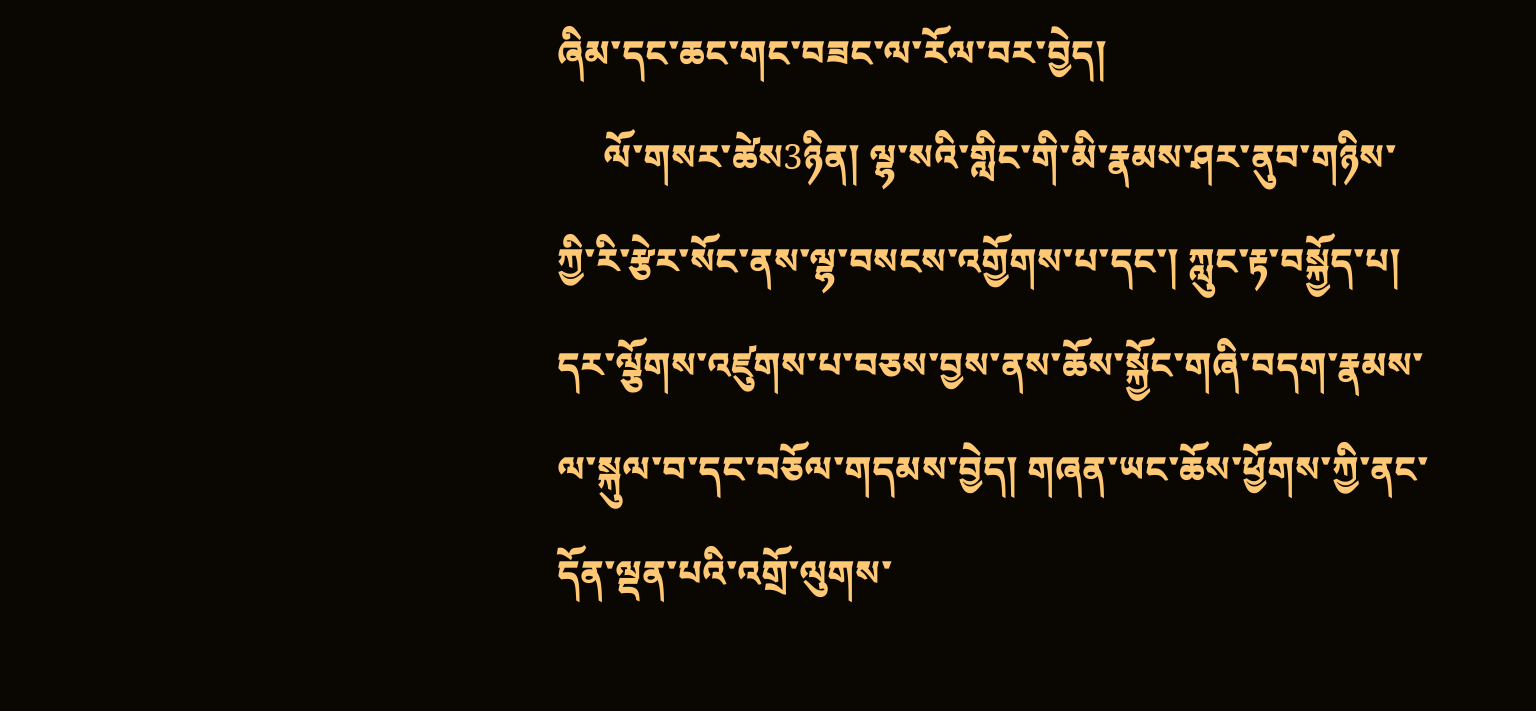ཞིམ་དང་ཆང་གང་བཟང་ལ་རོལ་བར་བྱེད།
     ལོ་གསར་ཚེས3ཉིན། ལྷ་སའི་གླིང་གི་མི་རྣམས་ཤར་ནུབ་གཉིས་ཀྱི་རི་རྩེར་སོང་ནས་ལྷ་བསངས་འགྱོགས་པ་དང་། ཀླུང་རྟ་བསྐྱོད་པ། དར་ལྕོགས་འཛུགས་པ་བཅས་བྱས་ནས་ཆོས་སྐྱོང་གཞི་བདག་རྣམས་ལ་སྐུལ་བ་དང་བཅོལ་གདམས་བྱེད། གཞན་ཡང་ཆོས་ཕྱོགས་ཀྱི་ནང་དོན་ལྡན་པའི་འགྲོ་ལུགས་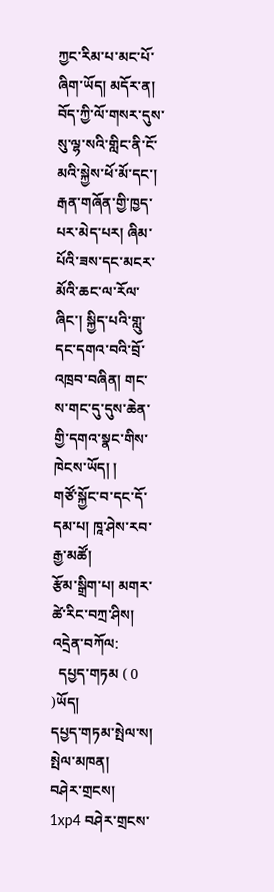ཀྱང་རིམ་པ་མང་པོ་ཞིག་ཡོད། མདོར་ན། བོད་ཀྱི་ལོ་གསར་དུས་སུ་ལྷ་སའི་གླིང་ནི་ངོ་མའི་སྐྱེས་ཕོ་མོ་དང་། རྒན་གཞོན་གྱི་ཁྱད་པར་མེད་པར། ཞིམ་པོའི་ཟས་དང་མངར་མོའི་ཆང་ལ་རོལ་ཞིང་། སྐྱིད་པའི་གླུ་དང་དགའ་བའི་བྲོ་འཁྲབ་བཞིན། གང་ས་གང་དུ་དུས་ཆེན་གྱི་དགའ་སྣང་གིས་ཁེངས་ཡོད། །
གཙོ་སྐྱོང་བ་དང་དོ་དམ་པ། ཁཱ་ཤེས་རབ་རྒྱ་མཚོ།
རྩོམ་སྒྲིག་པ། མགར་ཚེ་རིང་བཀྲ་ཤིས།
འདྲེན་བཀོལ:
  དཔྱད་གཏམ ( 0 )ཡོད།
དཔྱད་གཏམ་སྤེལ་ས།
སྤེལ་མཁན།
བཤེར་གྲངས།
1xp4 བཤེར་གྲངས་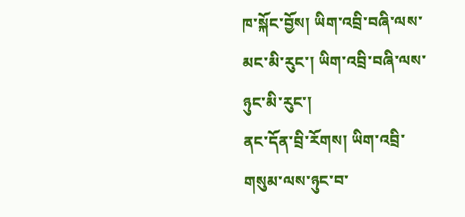ཁ་སྐོང་བྱོས། ཡིག་འབྲི་བཞི་ལས་མང་མི་རུང་། ཡིག་འབྲི་བཞི་ལས་ཉུང་མི་རུང་།
ནང་དོན་བྲི་རོགས། ཡིག་འབྲི་གསུམ་ལས་ཉུང་བ་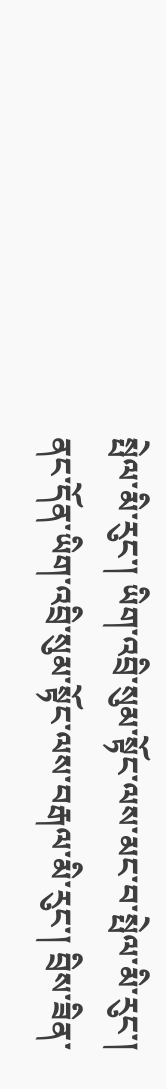སྤེལ་མི་རུང་། ཡིག་འབྲི་སུམ་སྟོང་ལས་མང་བ་སྤེལ་མི་རུང་།
ནང་དོན་ཡིག་འབྲི་སུམ་སྟོང་ལས་བརྒལ་མི་རུང་། བྲིས་ཟིན་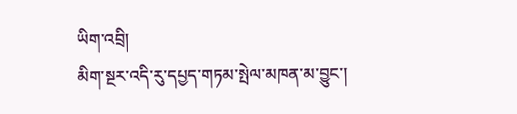ཡིག་འབྲི།
མིག་སྔར་འདི་རུ་དཔྱད་གཏམ་སྤེལ་མཁན་མ་བྱུང་།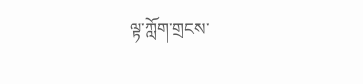ལྟ་ཀློག་གྲངས་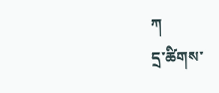ཀ
དྲ་ཚིགས་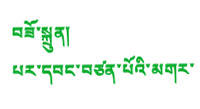བཟོ་སྐྲུན།
པར་དབང་བཙན་པོའི་མགར་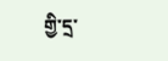གྱི་དྲ་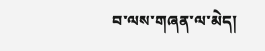བ་ལས་གཞན་ལ་མེད།